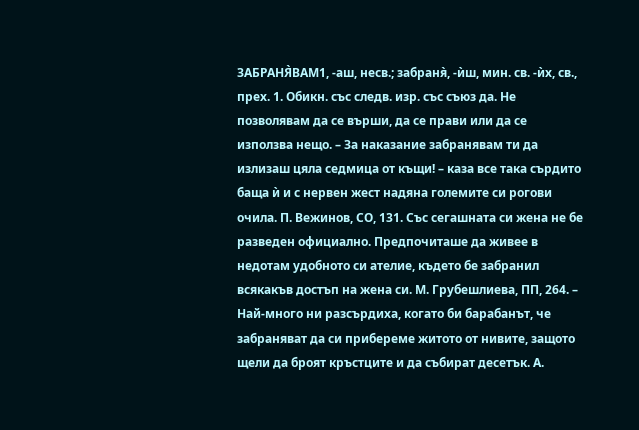ЗАБРАНЯ̀ВАМ1, -аш, несв.; забраня̀, -ѝш, мин. св. -ѝх, св., прех. 1. Обикн. със следв. изр. със съюз да. Не позволявам да се върши, да се прави или да се използва нещо. – За наказание забранявам ти да излизаш цяла седмица от къщи! – каза все така сърдито баща ѝ и с нервен жест надяна големите си рогови очила. П. Вежинов, СО, 131. Със сегашната си жена не бе разведен официално. Предпочиташе да живее в недотам удобното си ателие, където бе забранил всякакъв достъп на жена си. М. Грубешлиева, ПП, 264. – Най-много ни разсърдиха, когато би барабанът, че забраняват да си прибереме житото от нивите, защото щели да броят кръстците и да събират десетък. А.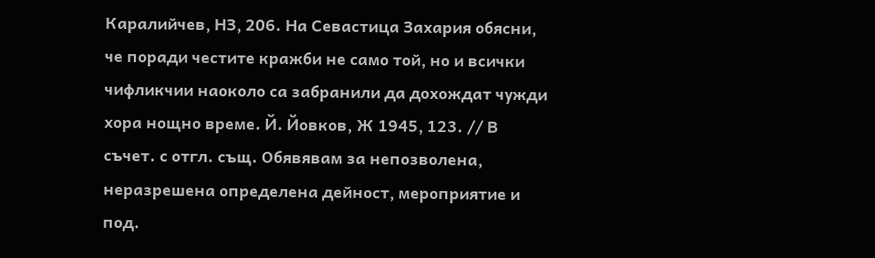Каралийчев, НЗ, 206. На Севастица Захария обясни, че поради честите кражби не само той, но и всички чифликчии наоколо са забранили да дохождат чужди хора нощно време. Й. Йовков, Ж 1945, 123. // В съчет. с отгл. същ. Обявявам за непозволена, неразрешена определена дейност, мероприятие и под.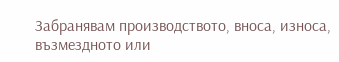Забранявам производството, вноса, износа, възмездното или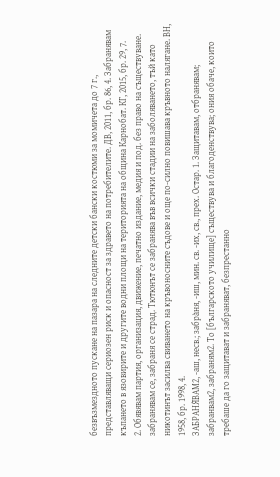безвъзмездното пускане на пазара на следните детски бански костюми за момичета до 7 г., представляващи сериозен риск и опасност за здравето на потребителите. ДВ, 2011, бр. 86, 4. Забранявам къпането в язовирите и другите водни площи на територията на община Карнобат. КГ, 2015, бр. 29, 7.
2. Обявявам партия, организация, движение, печатно издание, медия и под. без право на съществуване. забранявам се, забраня се страд. Тютюнът се забранява във всички стадии на заболяването, тъй като никотинът засилва свиването на кръвоносните съдове и още по-силно повишава кръвното налягане. ВН, 1958, бр. 1998, 4.
ЗАБРАНЯ̀ВАМ2, -аш, несв.; забрàня, -иш, мин. св. -их, св., прех. Остар. 1. Защитавам, отбранявам; забранвам2, забраням2. То [българското училище] съществува и благоденствува; ония обаче, които требаше да го защитават и забраняват, безпрестанно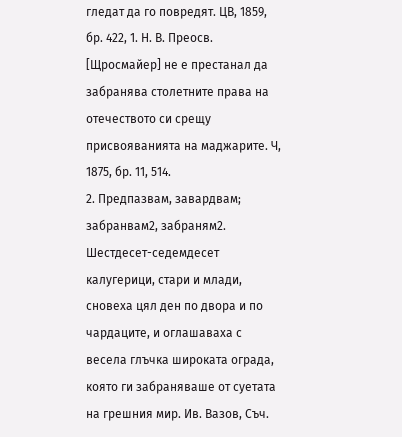гледат да го повредят. ЦВ, 1859, бр. 422, 1. Н. В. Преосв. [Щросмайер] не е престанал да забранява столетните права на отечеството си срещу присвояванията на маджарите. Ч, 1875, бр. 11, 514.
2. Предпазвам, завардвам; забранвам2, забраням2. Шестдесет-седемдесет калугерици, стари и млади, сновеха цял ден по двора и по чардаците, и оглашаваха с весела глъчка широката ограда, която ги забраняваше от суетата на грешния мир. Ив. Вазов, Съч.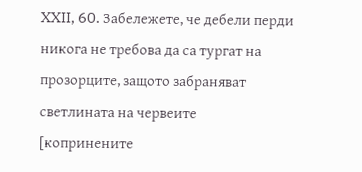XXII, 60. Забележете, че дебели перди никога не требова да са тургат на прозорците, защото забраняват светлината на червеите [копринените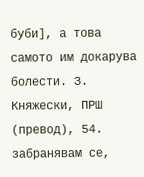буби], а това самото им докарува болести. З. Княжески, ПРШ (превод), 54. забранявам се,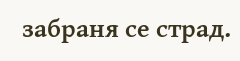забраня се страд.